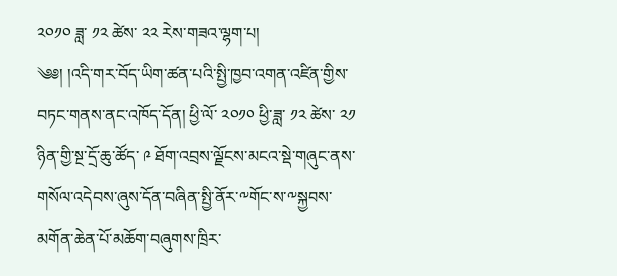༢༠༡༠ ཟླ་ ༡༢ ཚེས་ ༢༢ རེས་གཟའ་ལྷག་པ།
༄༅། །འདི་གར་བོད་ཡིག་ཚན་པའི་སྤྱི་ཁྱབ་འགན་འཛིན་གྱིས་བཏང་གནས་ནང་འཁོད་དོན། ཕྱི་ལོ་ ༢༠༡༠ ཕྱི་ཟླ་ ༡༢ ཚེས་ ༢༡ ཉིན་གྱི་སྔ་དྲོ་ཆུ་ཚོད་ ༩ ཐོག་འབྲས་ལྗོངས་མངའ་སྡེ་གཞུང་ནས་གསོལ་འདེབས་ཞུས་དོན་བཞིན་སྤྱི་ནོར་༸གོང་ས་༸སྐྱབས་མགོན་ཆེན་པོ་མཆོག་བཞུགས་ཁྲིར་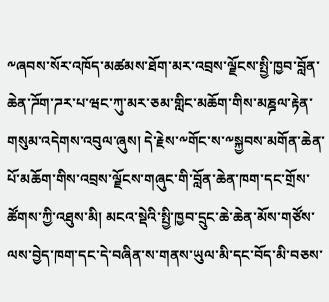༸ཞབས་སོར་འཁོད་མཚམས་ཐོག་མར་འབྲས་ལྗོངས་སྤྱི་ཁྱབ་བློན་ཆེན་ཌོག་ཌར་པ་ཝང་ཀུ་མར་ཅམ་གླིང་མཆོག་གིས་མཎྜལ་རྟེན་གསུམ་འདེགས་འབུལ་ཞུས། དེ་རྗེས་༸གོང་ས་༸སྐྱབས་མགོན་ཆེན་པོ་མཆོག་གིས་འབྲས་ལྗོངས་གཞུང་གི་བློན་ཆེན་ཁག་དང་གྲོས་ཚོགས་ཀྱི་འཐུས་མི། མངའ་སྡེའི་སྤྱི་ཁྱབ་དྲུང་ཆེ་ཆེན་མོས་གཙོས་ལས་བྱེད་ཁག་དང་དེ་བཞིན་ས་གནས་ཡུལ་མི་དང་བོད་མི་བཅས་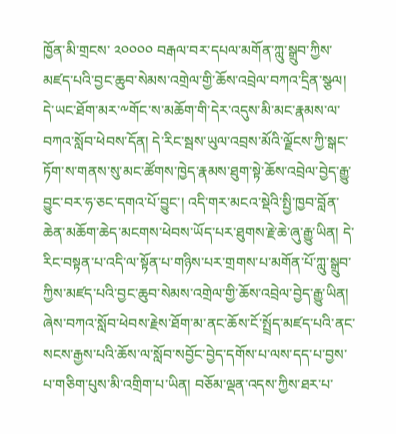ཁྱོན་མི་གྲངས་ ༢༠༠༠༠ བརྒལ་བར་དཔལ་མགོན་ཀླུ་སྒྲུབ་ཀྱིས་མཛད་པའི་བྱང་ཆུབ་སེམས་འགྲེལ་གྱི་ཆོས་འབྲེལ་བཀའ་དྲིན་སྩལ།
དེ་ཡང་ཐོག་མར་༸གོང་ས་མཆོག་གི་དེར་འདུས་མི་མང་རྣམས་ལ་བཀའ་སློབ་ཕེབས་དོན། དེ་རིང་སྦས་ཡུལ་འབྲས་མོའི་ལྗོངས་ཀྱི་སྒང་ཏོག་ས་གནས་སུ་མང་ཚོགས་ཁྱེད་རྣམས་ཐུག་སྟེ་ཆོས་འབྲེལ་བྱེད་རྒྱུ་བྱུང་བར་ཧ་ཅང་དགའ་པོ་བྱུང་། འདི་གར་མངའ་སྡེའི་སྤྱི་ཁྱབ་བློན་ཆེན་མཆོག་ཆེད་མངགས་ཕེབས་ཡོད་པར་ཐུགས་རྗེ་ཆེ་ཞུ་རྒྱུ་ཡིན། དེ་རིང་བསྟན་པ་འདི་ལ་སྟོན་པ་གཉིས་པར་གྲགས་པ་མགོན་པོ་ཀླུ་སྒྲུབ་ཀྱིས་མཛད་པའི་བྱང་ཆུབ་སེམས་འགྲེལ་གྱི་ཆོས་འབྲེལ་བྱེད་རྒྱུ་ཡིན། ཞེས་བཀའ་སློབ་ཕེབས་རྗེས་ཐོག་མ་ནང་ཆོས་ངོ་སྤྲོད་མཛད་པའི་ནང་སངས་རྒྱས་པའི་ཆོས་ལ་སློབ་སབྱོང་བྱེད་དགོས་པ་ལས་དད་པ་བྱས་པ་གཅིག་པུས་མི་འགྲིག་པ་ཡིན། བཅོམ་ལྡན་འདས་ཀྱིས་ཐར་པ་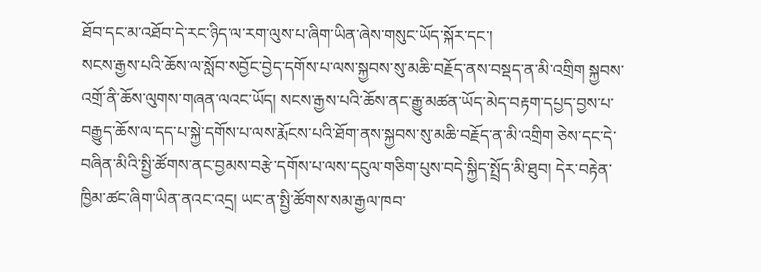ཐོབ་དང་མ་འཐོབ་དེ་རང་ཉིད་ལ་རག་ལུས་པ་ཞིག་ཡིན་ཞེས་གསུང་ཡོད་སྐོར་དང་།
སངས་རྒྱས་པའི་ཆོས་ལ་སློབ་སབྱོང་བྱེད་དགོས་པ་ལས་སྐྱབས་སུ་མཆི་བརྗོད་ནས་བསྡད་ན་མི་འགྲིག སྐྱབས་འགྲོ་ནི་ཆོས་ལུགས་གཞན་ལའང་ཡོད། སངས་རྒྱས་པའི་ཆོས་ནང་རྒྱུ་མཚན་ཡོད་མེད་བརྟག་དཔྱད་བྱས་པ་བརྒྱུད་ཆོས་ལ་དད་པ་སྐྱེ་དགོས་པ་ལས་རྨོངས་པའི་ཐོག་ནས་སྐྱབས་སུ་མཆི་བརྗོད་ན་མི་འགྲིག ཅེས་དང་དེ་བཞིན་མིའི་སྤྱི་ཚོགས་ནང་བྱམས་བརྩེ་དགོས་པ་ལས་དངུལ་གཅིག་པུས་བདེ་སྐྱིད་སྤྲོད་མི་ཐུབ། དེར་བརྟེན་ཁྱིམ་ཚང་ཞིག་ཡིན་ནའང་འདྲ། ཡང་ན་སྤྱི་ཚོགས་སམ་རྒྱལ་ཁབ་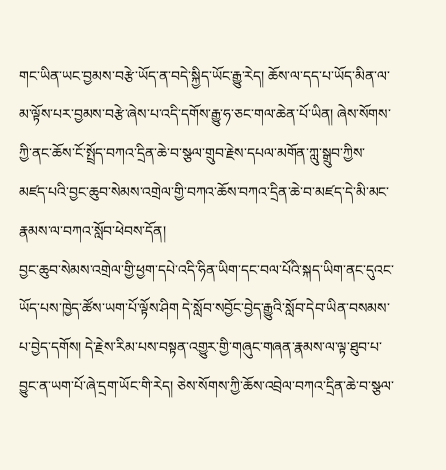གང་ཡིན་ཡང་བྱམས་བརྩེ་ཡོད་ན་བདེ་སྐྱིད་ཡོང་རྒྱུ་རེད། ཆོས་ལ་དད་པ་ཡོད་མིན་ལ་མ་ལྟོས་པར་བྱམས་བརྩེ་ཞེས་པ་འདི་དགོས་རྒྱུ་ཧ་ཅང་གལ་ཆེན་པོ་ཡིན། ཞེས་སོགས་ཀྱི་ནང་ཆོས་ངོ་སྤྲོད་བཀའ་དྲིན་ཆེ་བ་སྩལ་གྲུབ་རྗེས་དཔལ་མགོན་ཀླུ་སྒྲུབ་ཀྱིས་མཛད་པའི་བྱང་ཆུབ་སེམས་འགྲེལ་གྱི་བཀའ་ཆོས་བཀའ་དྲིན་ཆེ་བ་མཛད་དེ་མི་མང་རྣམས་ལ་བཀའ་སློབ་ཕེབས་དོན།
བྱང་ཆུབ་སེམས་འགྲེལ་གྱི་ཕྱག་དཔེ་འདི་ཧིན་ཡིག་དང་བལ་པོའི་སྐད་ཡིག་ནང་དུའང་ཡོད་པས་ཁྱེད་ཚོས་ཡག་པོ་ལྟོས་ཤིག དེ་སློབ་སབྱོང་བྱེད་རྒྱུའི་སློབ་དེབ་ཡིན་བསམས་པ་བྱེད་དགོས། དེ་རྗེས་རིམ་པས་བསྟན་འགྱུར་གྱི་གཞུང་གཞན་རྣམས་ལ་ལྟ་ཐུབ་པ་བྱུང་ན་ཡག་པོ་ཞེ་དྲག་ཡོང་གི་རེད། ཅེས་སོགས་ཀྱི་ཆོས་འབྲེལ་བཀའ་དྲིན་ཆེ་བ་སྩལ་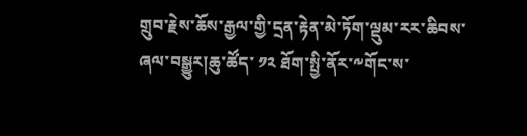གྲུབ་རྗེས་ཆོས་རྒྱལ་གྱི་དྲན་རྟེན་མེ་ཏོག་ལྡུམ་རར་ཆིབས་ཞལ་བསྒྱུར།ཆུ་ཚོད་ ༡༢ ཐོག་སྤྱི་ནོར་༸གོང་ས་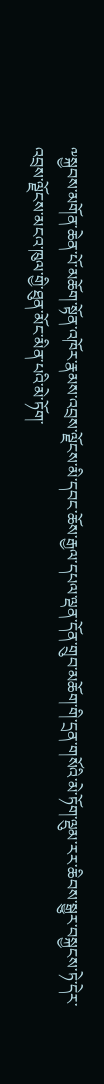༸སྐྱབས་མགོན་ཆེན་པོ་མཆོག་སྟོན་འཁོར་རྣམས་འབྲས་ལྗོངས་མི་དབང་ཆོས་རྒྱལ་དཔལ་ལྡན་དོན་གྲུབ་མཆོག་གི་དྲན་གསོའི་མེ་ཏོག་ལྡུམ་རར་ཆིབས་སྒྱུར་བསྐྱངས་ཏེ་དེར་འབྲས་ལྗོངས་མངའ་ཁུལ་གྱི་ཐུན་མོང་མིན་པའི་མེ་ཏོག་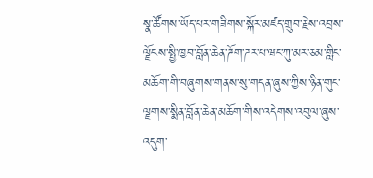སྣ་ཚོགས་ཡོད་པར་གཟིགས་སྐོར་མཛད་གྲུབ་རྗེས་འབྲས་ལྗོངས་སྤྱི་ཁྱབ་བློན་ཆེན་ཌོག་ཌར་པ་ཝང་ཀུ་མར་ཅམ་གླིང་མཆོག་གི་བཞུགས་གནས་སུ་གདན་ཞུས་ཀྱིས་ཉིན་གུང་ལྗགས་སྨིན་བློན་ཆེན་མཆོག་གིས་འདེགས་འབུལ་ཞུས་འདུག་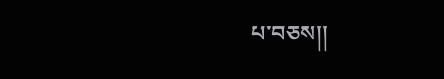པ་བཅས།།